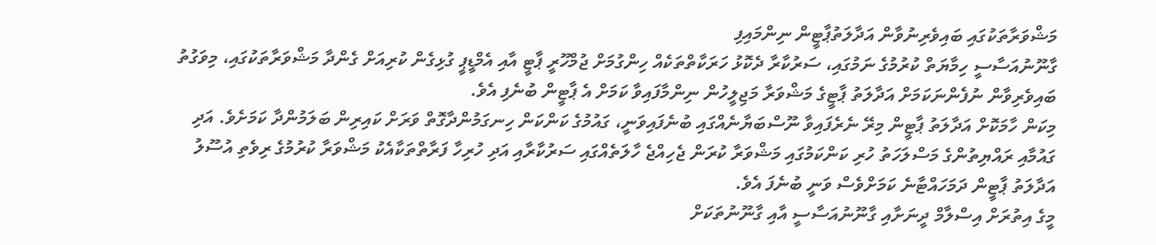މަޝްވަރާތަކުގައި ބައިވެރިނުވާން އަދާލަތުޕާޓީން ނިންމައިފި
ގާނޫނުއަސާސީ ހިމާޔަތް ކުރުމުގެ ނަމުގައި، ސަރުކާރާ ދެކޮޅު ހަރަކާތްތަކެއް ހިންގުމަށް ޖުމްހޫރީ ޕާޓީ އާއި އެމްޑީޕީ ގުޅިގެން ކުރިއަށް ގެންދާ މަޝްވަރާތަކުގައި، މިވަގުތު ބައިވެރިވާން ނުފެންނަކަމަށް އަދާލަތު ޕާޓީގެ މަޝްވަރާ މަޖިލީހުން ނިންމާފައިވާ ކަމަށް އެ ޕާޓީން ބުނެފި އެވެ.
މިކަން ހާމަކޮށް އަދާލަތު ޕާޓީން މިރޭ ނެރެފައިވާ ނޫސްބަޔާނެއްގައި ބުނެފައިވަނީ، ގައުމުގެ ކަންކަން ހިނގަމުންދާގޮތް ވަރަށް ކައިރިން ބަލަމުންދާ ކަމަށެވެ. އަދި ގައުމާއި ރައްޔިތުންގެ މަސްލަހަތު ހުރި ކަންކަމުގައި މަޝްވަރާ ކުރަން ޖެހިއްޖެ ހާލަތެއްގައި ސަރުކާރާއި އަދި ހުރިހާ ފަރާތްތަކާއެކު މަޝްވަރާ ކުރުމުގެ ރިވެތި އުސޫލު އަދާލަތު ޕާޓީން ދަމަހައްޓާނެ ކަމަށްވެސް ވަނީ ބުނެފަ އެވެ.
މީގެ އިތުރަށް އިސްލާމް ދީނަށާއި ގާނޫނުއަސާސީ އާއި ގާނޫނުތަކަށް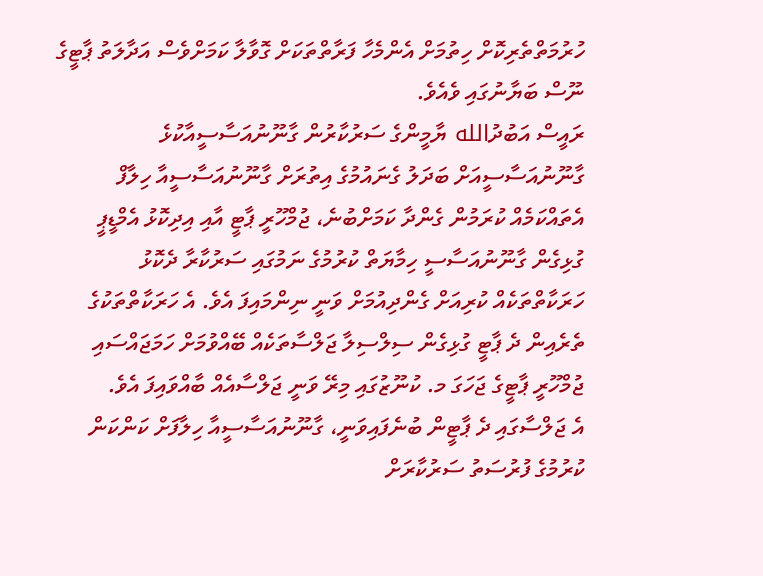ހުރުމަތްތެރިކޮށް ހިތުމަށް އެންމެހާ ފަރާތްތަކަށް ގޮވާލާ ކަމަށްވެސް އަދާލަތު ޕާޓީގެ ނޫސް ބަޔާނުގައި ވެއެވެ.
ރައީސް އަބުދުالله ޔާމީންގެ ސަރުކާރުން ގާނޫނުއަސާސީއާކުޅެ ގާނޫނުއަސާސީއަށް ބަދަލު ގެނައުމުގެ އިތުރަށް ގާނޫނުއަސާސީއާ ހިލާފް އެތައްކަމެއް ކުރަމުން ގެންދާ ކަމަށްބުނެ، ޖުމްހޫރީ ޕާޓީ އާއި އިދިކޮޅު އެމްޑީޕީ ގުޅިގެން ގާނޫނުއަސާސީ ހިމާޔަތް ކުރުމުގެ ނަމުގައި ސަރުކާރާ ދެކޮޅު ހަރަކާތްތަކެއް ކުރިއަށް ގެންދިއުމަށް ވަނީ ނިންމައިފަ އެވެ. އެ ހަރަކާތްތަކުގެ ތެރެއިން ދެ ޕާޓީ ގުޅިގެން ސިލްސިލާ ޖަލްސާތަކެއް ބޭއްވުމަށް ހަމަޖައްސައި ޖުމްހޫރީ ޕާޓީގެ ޖަހަގަ މ. ކުނޫޒުގައި މިރޭ ވަނީ ޖަލްސާއެއް ބާއްވައިފަ އެވެ.
އެ ޖަލްސާގައި ދެ ޕާޓީން ބުނެފައިވަނީ، ގާނޫނުއަސާސީއާ ހިލާފަށް ކަންކަން ކުރުމުގެ ފުރުސަތު ސަރުކާރަށް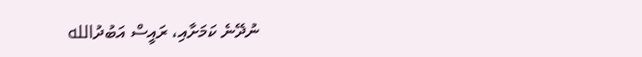ނުދޭނެ ކަމަށާއި، ރައީސް އަބުދުالله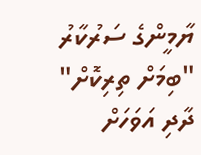ޔާމީންގެ ސަރުކާރު "ބިމަށް ތިރިކޮށް" ދާދި އަވަހަށް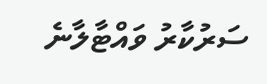ސަރުކާރު ވައްޓާލާނެ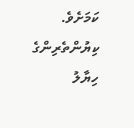ކަމަށެވެ.
ކިޔުންތެރިންގެ ހިޔާލު